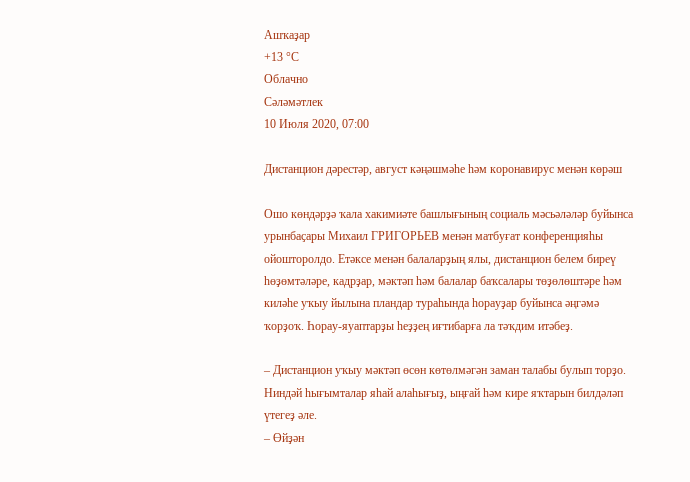Ашҡаҙар
+13 °С
Облачно
Сәләмәтлек
10 Июля 2020, 07:00

Дистанцион дәрестәр, август кәңәшмәһе һәм коронавирус менән көрәш

Ошо көндәрҙә ҡала хакимиәте башлығының социаль мәсьәләләр буйынса урынбаҫары Михаил ГРИГОРЬЕВ менән матбуғат конференцияһы ойошторолдо. Етәксе менән балаларҙың ялы, дистанцион белем биреү һөҙөмтәләре, кадрҙар, мәктәп һәм балалар баҡсалары төҙөлөштәре һәм киләһе уҡыу йылына пландар тураһында һорауҙар буйынса әңгәмә ҡорҙоҡ. Һорау-яуаптарҙы һеҙҙең иғтибарға ла тәҡдим итәбеҙ.

– Дистанцион уҡыу мәктәп өсөн көтөлмәгән заман талабы булып торҙо. Ниндәй һығымталар яһай алаһығыҙ, ыңғай һәм кире яҡтарын билдәләп үтегеҙ әле.
– Өйҙән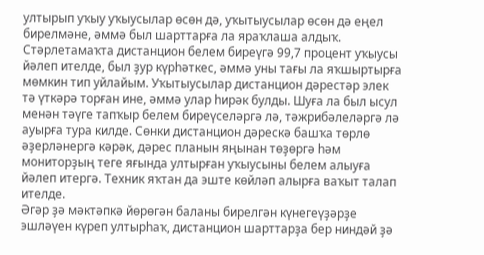ултырып уҡыу уҡыусылар өсөн дә, уҡытыусылар өсөн дә еңел бирелмәне, әммә был шарттарға ла яраҡлаша алдыҡ. Стәрлетамаҡта дистанцион белем биреүгә 99,7 процент уҡыусы йәлеп ителде, был ҙур күрһәткес, әммә уны тағы ла яҡшыртырға мөмкин тип уйлайым. Уҡытыусылар дистанцион дәрестәр элек тә үткәрә торған ине, әммә улар һирәк булды. Шуға ла был ысул менән тәүге тапҡыр белем биреүселәргә лә, тәжрибәлеләргә лә ауырға тура килде. Сөнки дистанцион дәрескә башҡа төрлө әҙерләнергә кәрәк, дәрес планын яңынан төҙөргә һәм мониторҙың теге яғында ултырған уҡыусыны белем алыуға йәлеп итергә. Техник яҡтан да эште көйләп алырға ваҡыт талап ителде.
Әгәр ҙә мәктәпкә йөрөгән баланы бирелгән күнегеүҙәрҙе эшләүен күреп ултырһаҡ, дистанцион шарттарҙа бер ниндәй ҙә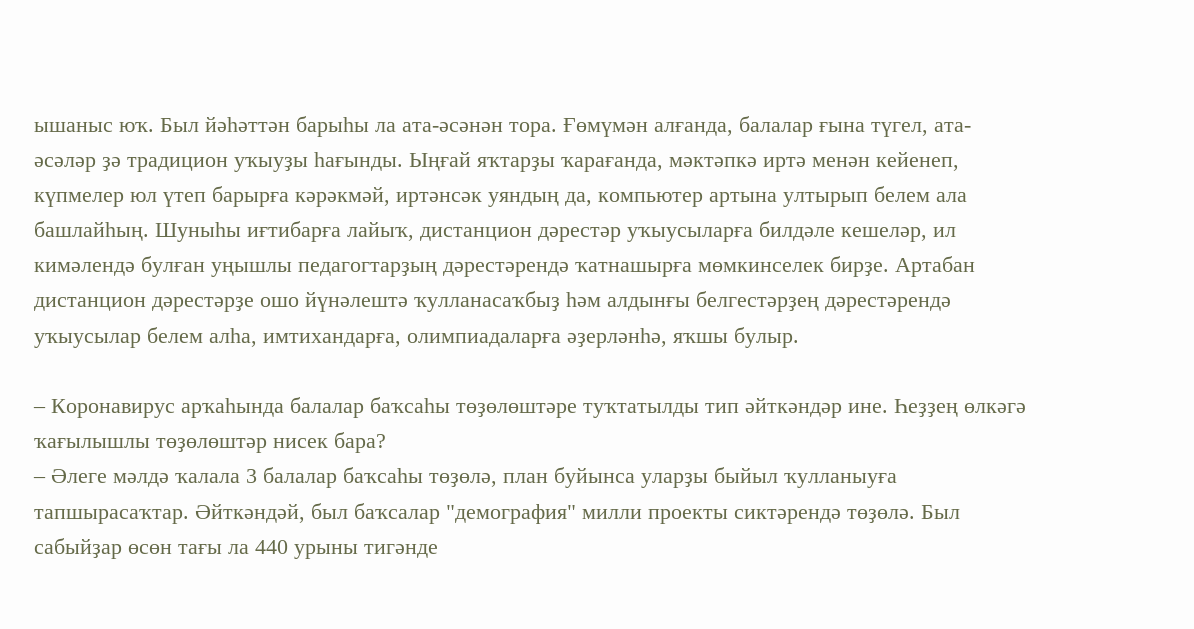ышаныс юҡ. Был йәһәттән барыһы ла ата-әсәнән тора. Ғөмүмән алғанда, балалар ғына түгел, ата-әсәләр ҙә традицион уҡыуҙы һағынды. Ыңғай яҡтарҙы ҡарағанда, мәктәпкә иртә менән кейенеп, күпмелер юл үтеп барырға кәрәкмәй, иртәнсәк уяндың да, компьютер артына ултырып белем ала башлайһың. Шуныһы иғтибарға лайыҡ, дистанцион дәрестәр уҡыусыларға билдәле кешеләр, ил кимәлендә булған уңышлы педагогтарҙың дәрестәрендә ҡатнашырға мөмкинселек бирҙе. Артабан дистанцион дәрестәрҙе ошо йүнәлештә ҡулланасаҡбыҙ һәм алдынғы белгестәрҙең дәрестәрендә уҡыусылар белем алһа, имтихандарға, олимпиадаларға әҙерләнһә, яҡшы булыр.

– Коронавирус арҡаһында балалар баҡсаһы төҙөлөштәре туҡтатылды тип әйткәндәр ине. Һеҙҙең өлкәгә ҡағылышлы төҙөлөштәр нисек бара?
– Әлеге мәлдә ҡалала 3 балалар баҡсаһы төҙөлә, план буйынса уларҙы быйыл ҡулланыуға тапшырасаҡтар. Әйткәндәй, был баҡсалар "демография" милли проекты сиктәрендә төҙөлә. Был сабыйҙар өсөн тағы ла 440 урыны тигәнде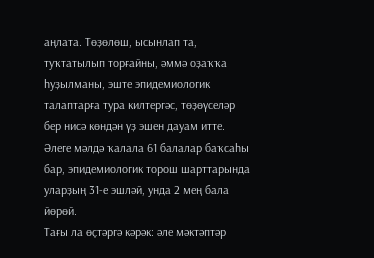аңлата. Төҙөлөш, ысынлап та, туҡтатылып торғайны, әммә оҙаҡҡа һуҙылманы, эште эпидемиологик талаптарға тура килтергәс, төҙөүселәр бер нисә көндән үҙ эшен дауам итте.
Әлеге мәлдә ҡалала 61 балалар баҡсаһы бар, эпидемиологик торош шарттарында уларҙың 31-е эшләй, унда 2 мең бала йөрөй.
Тағы ла өҫтәргә кәрәк: әле мәктәптәр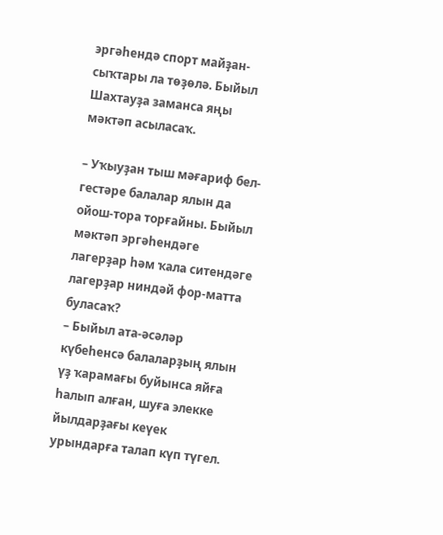эргәһендә спорт майҙан-сыҡтары ла төҙөлә. Быйыл Шахтауҙа заманса яңы мәктәп асыласаҡ.

– Уҡыуҙан тыш мәғариф бел-гестәре балалар ялын да ойош-тора торғайны. Быйыл мәктәп эргәһендәге лагерҙар һәм ҡала ситендәге лагерҙар ниндәй фор-матта буласаҡ?
– Быйыл ата-әсәләр күбеһенсә балаларҙың ялын үҙ ҡарамағы буйынса яйға һалып алған, шуға элекке йылдарҙағы кеүек урындарға талап күп түгел.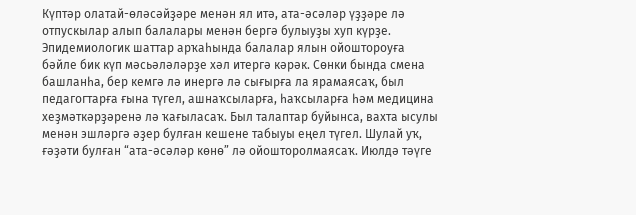Күптәр олатай-өләсәйҙәре менән ял итә, ата-әсәләр үҙҙәре лә отпускылар алып балалары менән бергә булыуҙы хуп күрҙе. Эпидемиологик шаттар арҡаһында балалар ялын ойоштороуға бәйле бик күп мәсьәләләрҙе хәл итергә кәрәк. Сөнки бында смена башланһа, бер кемгә лә инергә лә сығырға ла ярамаясаҡ, был педагогтарға ғына түгел, ашнаҡсыларға, һаҡсыларға һәм медицина хеҙмәткәрҙәренә лә ҡағыласаҡ. Был талаптар буйынса, вахта ысулы менән эшләргә әҙер булған кешене табыуы еңел түгел. Шулай уҡ, ғәҙәти булған “ата-әсәләр көнө” лә ойошторолмаясаҡ. Июлдә тәүге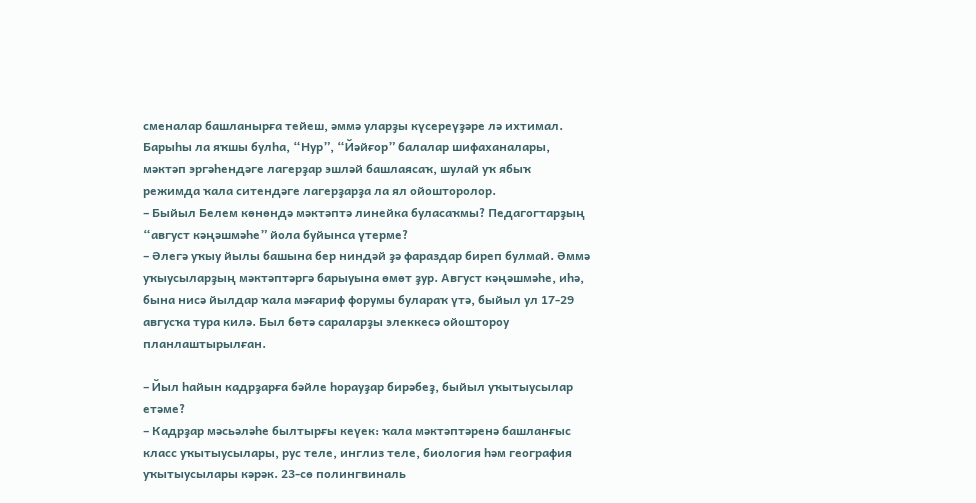сменалар башланырға тейеш, әммә уларҙы күсереүҙәре лә ихтимал. Барыһы ла яҡшы булһа, “Нур”, “Йәйғор” балалар шифаханалары, мәктәп эргәһендәге лагерҙар эшләй башлаясаҡ, шулай уҡ ябыҡ режимда ҡала ситендәге лагерҙарҙа ла ял ойошторолор.
– Быйыл Белем көнөндә мәктәптә линейка буласаҡмы? Педагогтарҙың “август кәңәшмәһе” йола буйынса үтерме?
– Әлегә уҡыу йылы башына бер ниндәй ҙә фараздар биреп булмай. Әммә уҡыусыларҙың мәктәптәргә барыуына өмөт ҙур. Август кәңәшмәһе, иһә, бына нисә йылдар ҡала мәғариф форумы булараҡ үтә, быйыл ул 17-29 авгусҡа тура килә. Был бөтә сараларҙы элеккесә ойоштороу планлаштырылған.

– Йыл һайын кадрҙарға бәйле һорауҙар бирәбеҙ, быйыл уҡытыусылар етәме?
– Кадрҙар мәсьәләһе былтырғы кеүек: ҡала мәктәптәренә башланғыс класс уҡытыусылары, рус теле, инглиз теле, биология һәм география уҡытыусылары кәрәк. 23-сө полингвиналь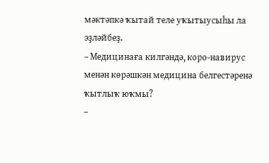мәктәпкә ҡытай теле уҡытыусыһы ла эҙләйбеҙ.
– Медицинаға килгәндә, коро-навирус менән көрәшкән медицина белгестәренә ҡытлыҡ юҡмы?
–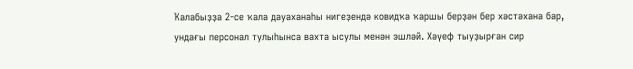Ҡалабыҙҙа 2-се ҡала дауаханаһы нигеҙендә ковидҡа ҡаршы берҙән бер хәстәхана бар, ундағы персонал тулыһынса вахта ысулы менән эшләй. Хәүеф тыуҙырған сир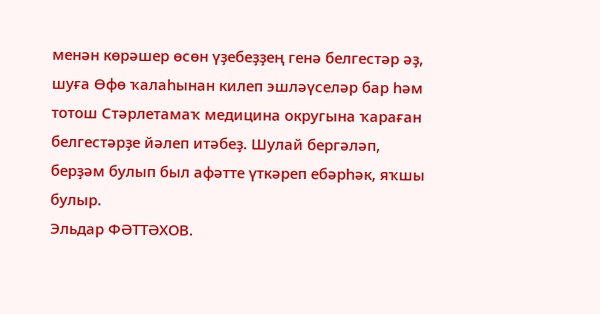менән көрәшер өсөн үҙебеҙҙең генә белгестәр әҙ, шуға Өфө ҡалаһынан килеп эшләүселәр бар һәм тотош Стәрлетамаҡ медицина округына ҡараған белгестәрҙе йәлеп итәбеҙ. Шулай бергәләп, берҙәм булып был афәтте үткәреп ебәрһәк, яҡшы булыр.
Эльдар ФӘТТӘХОВ.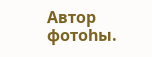Автор фотоһы.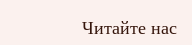Читайте нас